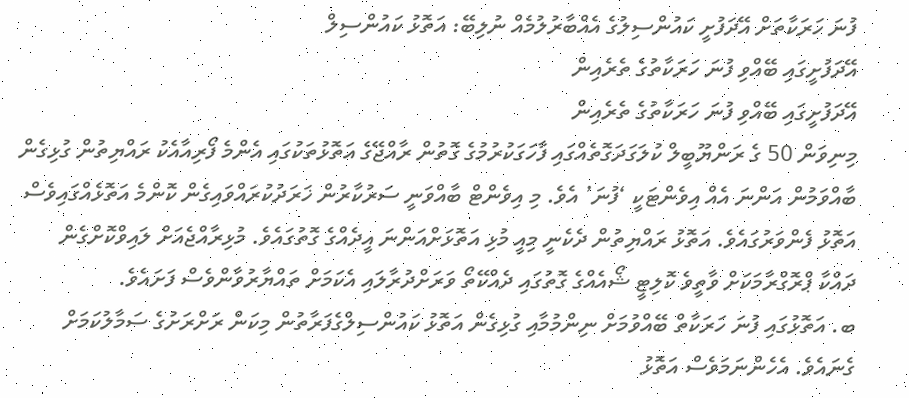ފުނަ ހަރަކާތަށް އޭދަފުށީ ކައުންސިލުގެ އެއްބާރުލުމެއް ނުލިބޭ: އަތޮޅު ކައުންސިލް
އޭދަފުށީގައި ބޭއްވި ފުނަ ހަރަކާތުގެ ތެރެއިން
އޭދަފުށީގައި ބޭއްވި ފުނަ ހަރަކާތުގެ ތެރެއިން
މިނިވަން 50 ގެ ރަންޔޫބީލް ކުލަގަދަގޮތެއްގައި ފާހަގަކުރުމުގެ ގޮތުން ރާއްޖޭގެ އަތޮޅުތަކުގައި އެންމެ ފޯރިއާއެކު ރައްޔިތުން ގުޅިގެން ބާއްވަމުން އަންނަ އެއް އިވެންޓަކީ ‘ފުނަ’ އެވެ. މި އިވެންޓް ބާއްވަނީ ސަރުކާރުން ޚަރަދުކުރައްވައިގެން ކޮންމެ އަތޮޅެއްގައިވެސް އަތޮޅު ފެންވަރުގައެވެ. އަތޮޅު ރައްޔިތުން ދެކެނީ މިއީ މުޅި އަތޮޅަށްއަންނަ އީދެއްގެ ގޮތުގައެވެ. މުޅިރާއްޖެއަށް ލައިވްކޮށްގެން ދައްކާ ޕްރޮގްރާމަކަށް ވާތީވެ ކޮލިޓީ ޝޯއެއްގެ ގޮތުގައި ދެއްކޭތޯ ވަރަށްދުރާލައި އެކަމަށް ތައްޔާރުވާންވެސް ފަށައެވެ.
ބ. އަތޮޅުގައި ފުނަ ހަރަކާތް ބޭއްވުމަށް ނިންމުމާއި ގުޅިގެން އަތޮޅު ކައުންސިލްގެފަރާތުން މިކަން ރަށްރަށުގެ ސަމާލުކަމަށް ގެނައެވެ. އެހެންނަމަވެސް އަތޮޅު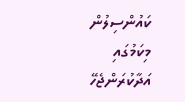ކައުންސިލުން މިކަމުގައި އަދާކުރަންޖެހޭ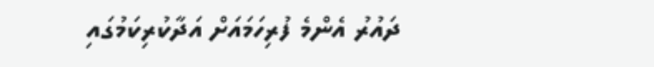ދައުރު އެންމެ ފުރިހަމައަށް އަދާކުރިކަމުގައި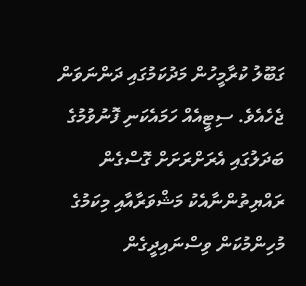ގަބޫލު ކުރާމީހުން މަދުކަމުގައި ދަންނަވަން ޖެހެއެވެ. ސިޓީއެއް ހަމައެކަނި ފޮނުވުމުގެ ބަދަލުގައި އެރަށްރަށަށް ގޮސްގެން ރައްޔިތުންނާއެކު މަޝްވަރާއާއި މިކަމުގެ މުހިންމުކަން ވިސްނައިދީގެން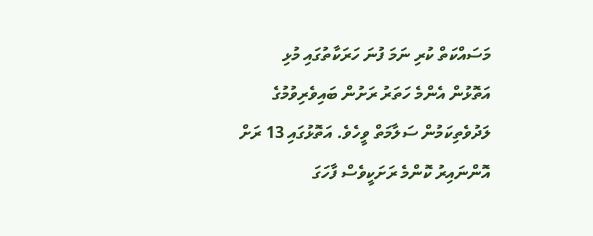މަސައްކަތް ކުރި ނަމަ ފުނަ ހަރަކާތުގައި މުޅި އަތޮޅުން އެންމެ ހަތަރު ރަށުން ބައިވެރިވުމުގެ ލަދުވެތިކަމުން ސަލާމަތް ވީހެވެ. އަތޮޅުގައި 13 ރަށް އޮންނައިރު ކޮންމެ ރަށަކީވެސް ފާހަގަ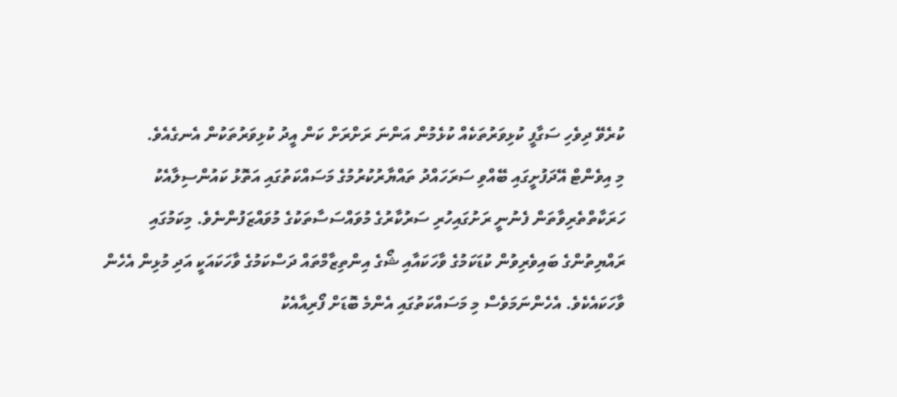ކުރެވޭ ދިވެހި ސަގާފީ ކުޅިވަރުތަކެއް ކުޅެމުން އަންނަ ރަށްރަށް ކަން އީދު ކުޅިވަރުތަކުން އެނގެއެވެ.
މި އިވެންޓް އޭދަފުށީގައި ބޭއްވި ސަރަހައްދު ތައްޔާރުކުރުމުގެ މަސައްކަތުގައި އަތޮޅު ކައުންސިލާއެކު ހަރަކާތްތެރިވާތަން ފެނުނީ ރަށުގައިހުރި ސަރުކާރުގެ މުވައްސަސާތަކުގެ މުވައްޒަފުންނެވެ. މިކަމުގައި ރައްޔިތުންގެ ބައިވެރިވުން ކުޑަކަމުގެ ވާހަކައާއި ޝޯގެ އިންތިޒާމްތައް ދަސްކަމުގެ ވާހަކައަކީ އަދި މުޅިން އެހެން ވާހަކައެކެވެ. އެހެންނަމަވެސް މި މަސައްކަތުގައި އެންމެ ބޮޑަށް ފޯރިއާއެކު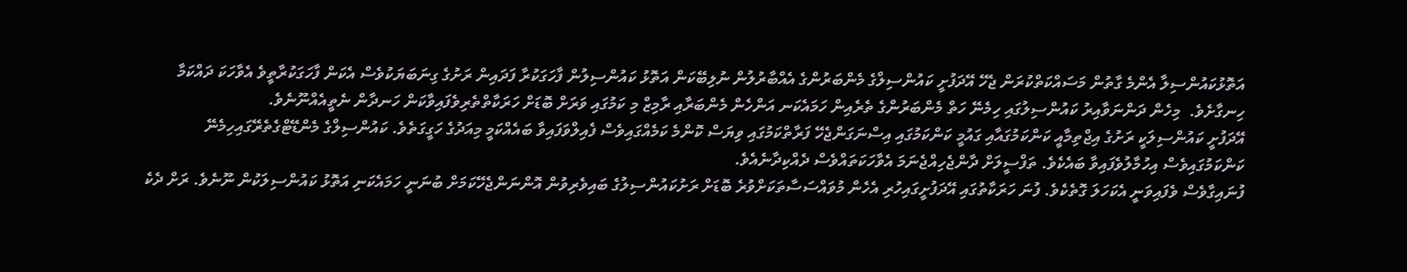އަތޮޅުކައުންސިލާ އެންމެ ގާތުން މަސައްކަތްކުރަން ޖެހޭ އޭދަފުށީ ކައުންސިލްގެ މެންބަރުންގެ އެއްބާރުލުން ނުލިބޭކަން އަތޮޅު ކައުންސިލުން ފާހަގަކުރާ ފަދައިން ރަށުގެ ގިނަބަޔަކުވެސް އެކަން ފާހަގަކުރާތީވެ އެވާހަކަ ދައްކަމާ ހިނގާށެވެ.  މިހެން ދަންނަވާއިރު ކައުންސިލުގައި ހިމެނޭ ހަތް މެންބަރުންގެ ތެރެއިން ހަމައެކަނ އަންހެން މެންބަރާއި ރާމިޒް މި ކަމުގައި ވަރަށް ބޮޑަށް ހަރަކާތްތެރިވެފައިވާކަން ހަނދާން ނެތީއެއްނޫނެވެ.
އޭދަފުށީ ކައުންސިލަކީ ރަށުގެ އިޖްތިމާއީ ކަންކަމުގައާއި ގައުމީ ކަންކަމުގައި އިސްނަގަންޖެހޭ ފަރާތްކަމުގައި ވިޔަސް ކޮންމެ ކަމެއްގައިވެސް ފެއިލްވަފައިވާ ބައެއްކަމީ މިއަދުގެ ހަގީގަތެވެ. ކައުންސިލްގެ މެންޑޭޓްގެތެރޭގައިހިމެނޭ ކަންކަމުގައިވެސް އިހުމާލުވެފައިވާ ބައެކެވެ. ތަފްސީލަށް ދާންޖެހިއްޖެނަމަ އެވާހަކަތައްވެސް ދެއްކިދާނެއެވެ.
ފުނައިގާވެސް ވެފައިވަނީ އެކަހަލަ ގޮތެކެވެ. ފުނަ ހަރަކާތުގައި އޭދަފުށީގައިހުރި އެހެން މުވައްސަސާތަކަށްވުރެ ބޮޑަށް ރަށުކައުންސިލުގެ ބައިވެރިވުން އޮންނަންޖެހޭކަމަށް ބުނަނީ ހަމައެކަނި އަތޮޅު ކައުންސިލަކުން ނޫނެވެ. ރަށް ދެކެ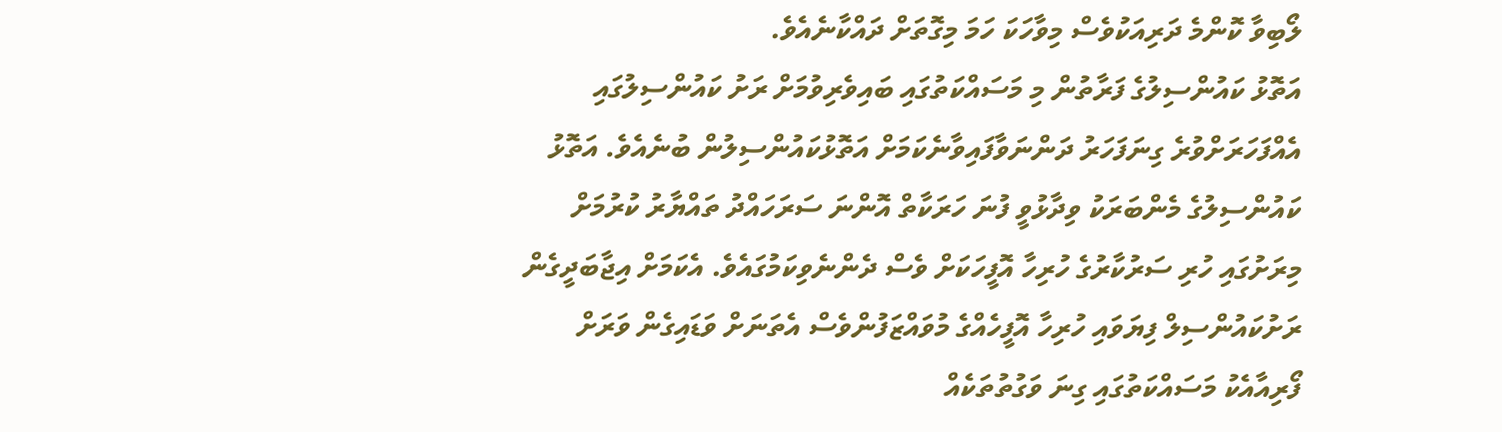ލޯބިވާ ކޮންމެ ދަރިއަކުވެސް މިވާހަކަ ހަމަ މިގޮތަށް ދައްކާނެއެވެ.
އަތޮޅު ކައުންސިލުގެ ފަރާތުން މި މަސައްކަތުގައި ބައިވެރިވުމަށް ރަށު ކައުންސިލުގައި އެއްފަހަރަށްވުރެ ގިނަފަހަރު ދަންނަވާފައިވާނެކަމަށް އަތޮޅުކައުންސިލުން ބުނެއެވެ. އަތޮޅު ކައުންސިލުގެ މެންބަރަކު ވިދާޅުވީ ފުނަ ހަރަކާތް އޮންނަ ސަރަހައްދު ތައްޔާރު ކުރުމަށް މިރަށުގައި ހުރި ސަރުކާރުގެ ހުރިހާ އޮފީހަކަށް ވެސް ދެންނެވިކަމުގައެވެ. އެކަމަށް އިޖާބަދީގެން ރަށުކައުންސިލް ފިޔަވައި ހުރިހާ އޮފީހެއްގެ މުވައްޒަފުންވެސް އެތަނަށް ވަޑައިގެން ވަރަށް ފޯރިއާއެކު މަސައްކަތުގައި ގިނަ ވަގުތުތަކެއް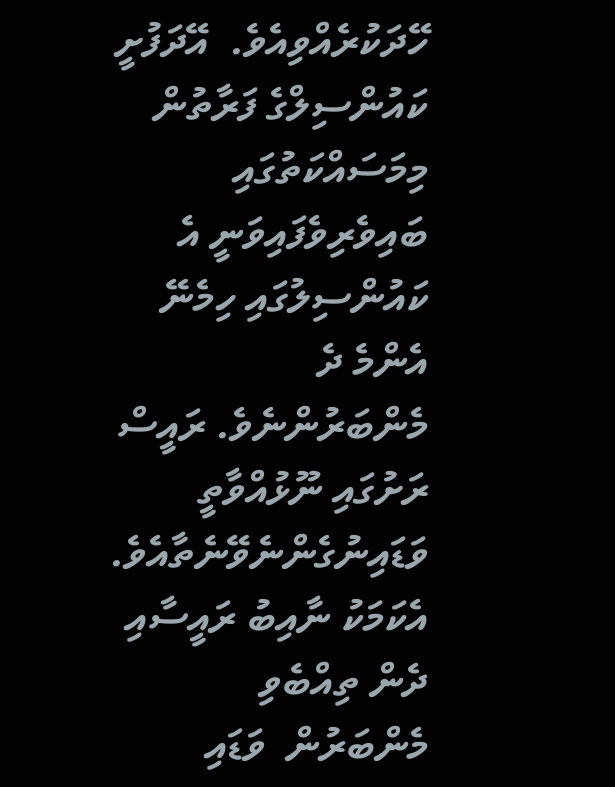ހޭދަކުރެއްވިއެވެ.  އޭދަފުށީ ކައުންސިލްގެ ފަރާތުން  މިމަސައްކަތުގައި ބައިވެރިވެފައިވަނީ އެ ކައުންސިލުގައި ހިމެނޭ އެންމެ ދެ މެންބަރުންނެވެ. ރައީސް ރަށުގައި ނޫޅުއްވާތީ ވަޑައިނުގެންނެވޭނެތާއެވެ. އެކަމަކު ނާއިބު ރައީސާއި ދެން ތިއްބެވި މެންބަރުން  ވަޑައި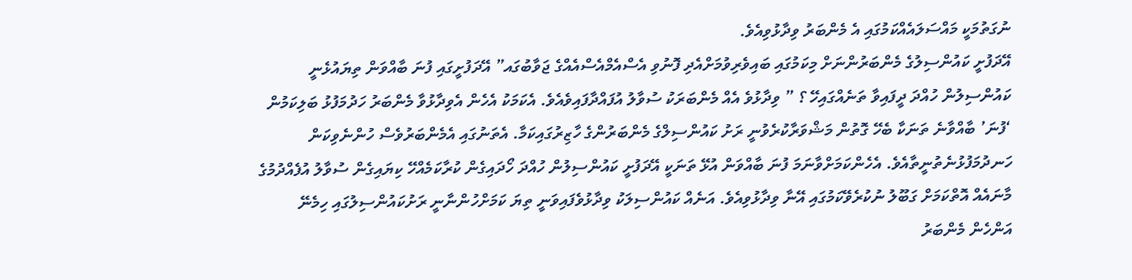ނުގަތުމަކީ މައްސަލައެއްކަމުގައި އެ މެންބަރު ވިދާޅުވިއެވެ.
އޭދަފުށީ ކައުންސިލުގެ މެންބަރުންނަށް މިކަމުގައި ބައިވެރިވުމަށްއެދި ފޮނުވި އެސްއެމްއެސްއެއްގެ ޖަވާބުގައ” އޭދަފުށީގައި ފުނަ ބާއްވަން ތިޔައުޅެނީ ކައުންސިލުން ހުއްދަ ދީފައިވާ ތަނެއްގައިހޭ ؟ ” ވިދާޅުވެ އެއް މެންބަރަކު ސުވާލު އުފައްދާފައިވެއެވެ. އެކަމަކު އެހެން އެވިދާޅުވާ މެންބަރު ހަދުމަފުޅު ބަލިކަމުން ‘ފުނަ’ ބާއްވާނެ ތަނަކާ ބެހޭ ގޮތުން މަޝްވަރާކުރެވުނީ ރަށު ކައުންސިލްގެ މެންބަރުންގެ ހާޒިރުގައިކަމާ. އެތަނުގައި އެމެންބަރުވެސް ހުންނެވިކަން ހަނދުމަފުޅުނެތުނީތާއެވެ. އެހެންކަމަށްވާނަމަ ފުނަ ބާއްވަން އުޅޭ ތަނަކީ އޭދަފުށީ ކައުންސިލުން ހުއްދަ ހޯދައިގެން ކުރާކަމެއްހޭ ކިޔައިގެން ސުވާލު އުފެއްދުމުގެ މާނައެއް އޮތްކަމަށް ގަބޫލު ނުކުރެވޭކަމުގައި އޭނާ ވިދާޅުވިއެވެ. އަނެއް ކައުންސިލަކު ވިދާޅުވެފައިވަނީ ތިޔަ ކަމަށްހުންނާނީ ރަށުކައުންސިލުގައި ހިމެނޭ އަންހެން މެންބަރު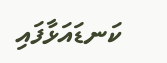ކަނޑައަޅާފައި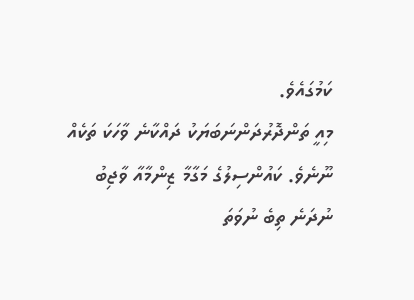ކަމުގައެވެ.
މިއީ ތަންދޮރުދަންނަބަޔަކު ދައްކާނެ ވާހަކަ ތަކެއް ނޫނެވެ. ކައުންސިލުގެ މަގާމާ ޒިންމާއާ ވާޖިބު ނުދަނެ ތިބެ ނުވަތަ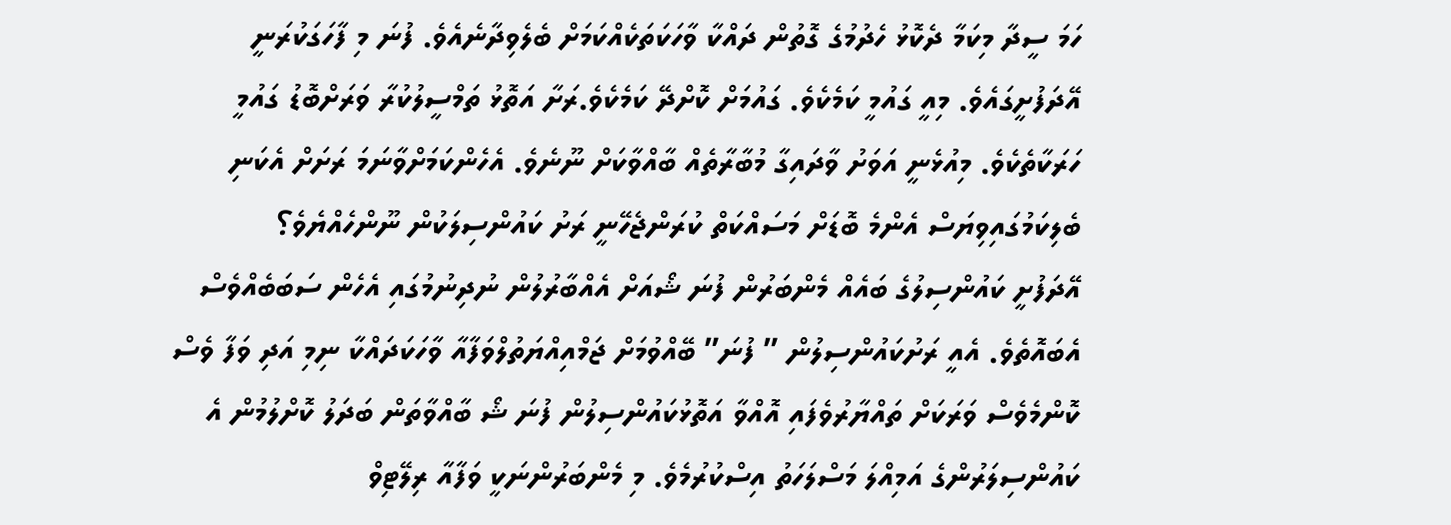ހަމަ ސީދާ މިކަމާ ދެކޮޅު ހެދުމުގެ ގޮތުން ދައްކާ ވާހަކަތަކެއްކަމަށް ބެލެވިދާނެއެވެ. ފުނަ މި ފާހަގަކުރަނީ އޭދަފުށީގައެވެ. މިއީ ގައުމީ ކަމެކެވެ. ގައުމަށް ކޮށްދޭ ކަމެކެވެ.ރަށާ އަތޮޅު ތަމްސީލުކުރާ ވަރަށްބޮޑު ގައުމީ ހަރަކާތެކެވެ. މިއުޅެނީ އަވަށު ވާދައިގާ މުބާރާތެއް ބާއްވާކަށް ނޫނެވެ. އެހެންކަމަށްވާނަމަ ރަށަށް އެކަނި ބެލިކަމުގައިވިޔަސް އެންމެ ބޮޑަށް މަސައްކަތް ކުރަންޖެހޭނީ ރަށު ކައުންސިލަކުން ނޫންހެއްޔެވެ؟
އޭދަފުށީ ކައުންސިލުގެ ބައެއް މެންބަރުން ފުނަ ޝޯއަށް އެއްބާރުލުން ނުދިނުމުގައި އެހެން ސަބަބެއްވެސް އެބައޮތެވެ. އެއީ ރަށުކައުންސިލުން ” ފުނަ” ބޭއްވުމަށް ޖަމްއިއްޔަތުލްވަފާއާ ވާހަކަދައްކާ ނިމި އަދި ވަފާ ވެސް ކޮންމެވެސް ވަރަކަށް ތައްޔާރުވެފައި އޮއްވާ އަތޮޅުކައުންސިލުން ފުނަ ޝޯ ބާއްވާތަން ބަދަލު ކޮށްލުމުން އެ ކައުންސިލަރުންގެ އަމިއްލަ މަސްލަހަތު އިސްކުރުމެވެ. މި މެންބަރުންނަކީ ވަފާއާ ރިލޭޓިވް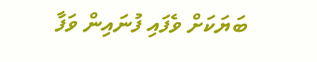ބަޔަކަށް ވެފައި ފުނައިން ވަފާ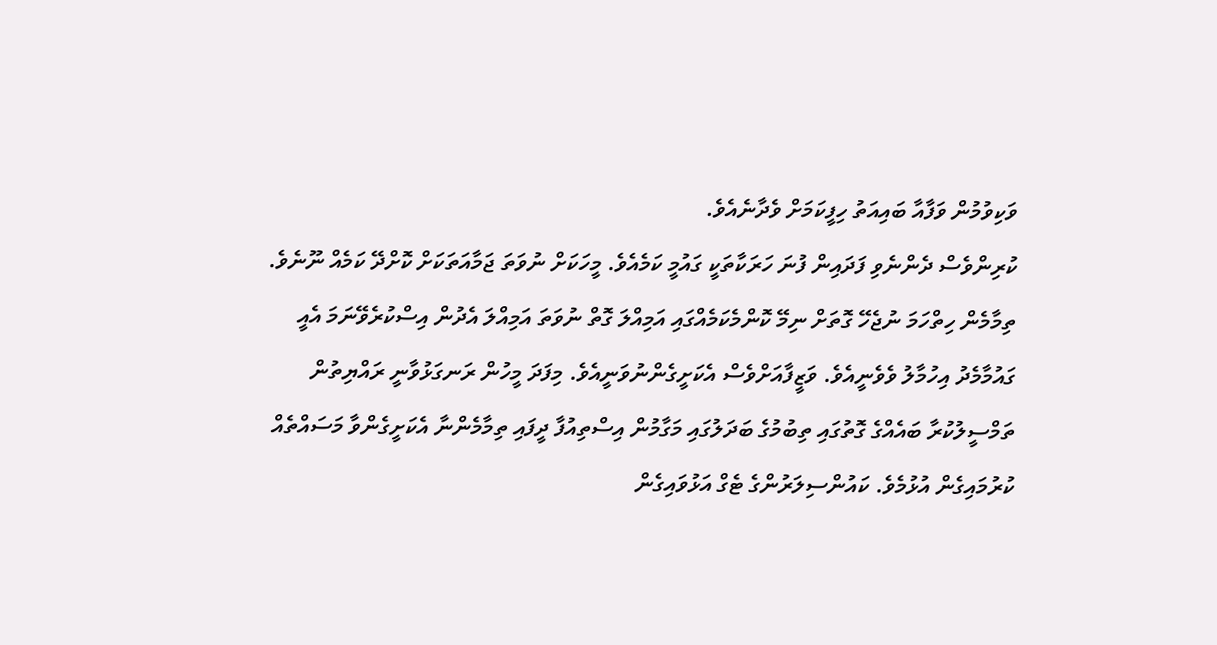ވަކިވުމުން ވަފާއާ ބައިއަތު ހިފީކަމަށް ވެދާނެއެވެ.
ކުރިންވެސް ދެންނެވި ފަދައިން ފުނަ ހަރަކާތަކީ ގައުމީ ކަމެއެވެ. މީހަކަށް ނުވަތަ ޖަމާއަތަކަށް ކޮށްދޭ ކަމެއް ނޫނެވެ. ތިމާމެން ހިތްހަމަ ނުޖެހޭ ގޮތަށް ނިމޭ ކޮންމެކަމެއްގައި އަމިއްލަ ގޮތް ނުވަތަ އަމިއްލަ އެދުން އިސްކުރެވޭނަމަ އެއީ ގައުމާމެދު އިހުމާލު ވެވެނީއެވެ. ވަޒީފާއަށްވެސް އެކަށީގެންނުވަނީއެވެ. މިފަދަ މީހުން ރަނގަޅުވާނީ ރައްޔިތުން ތަމްސީލުކުރާ ބައެއްގެ ގޮތުގައި ތިބުމުގެ ބަދަލުގައި މަގާމުން އިސްތިއުފާ ދީފައި ތިމާމެންނާ އެކަށީގެންވާ މަސައްތެއް ކުރުމައިގެން އުޅުމެވެ. ކައުންސިލަރުންގެ ޓެގް އަޅުވައިގެން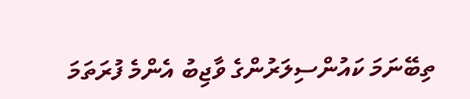ތިބޭނަމަ ކައުންސިލަރުންގެ ވާޖިބު އެންމެ ފުރަތަމަ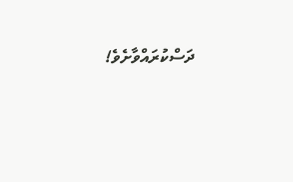ދަސްކުރައްވާށެވެ!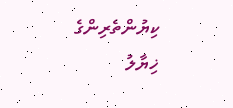ކިޔުންތެރިންގެ ޚިޔާލު